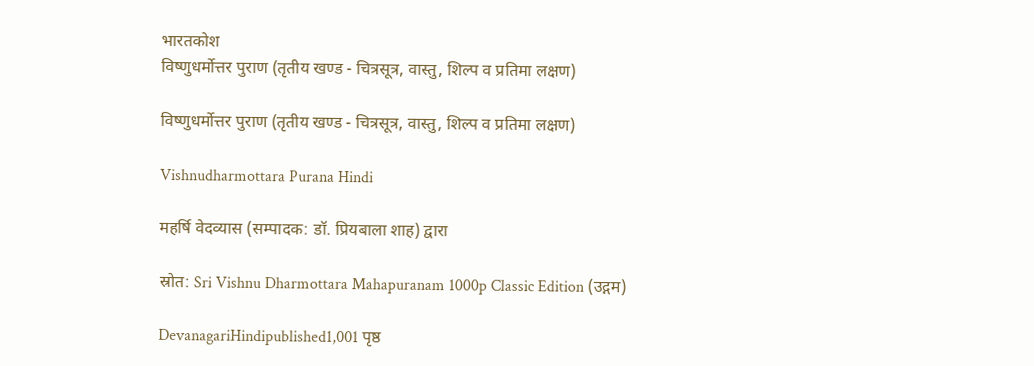भारतकोश
विष्णुधर्मोत्तर पुराण (तृतीय खण्ड - चित्रसूत्र, वास्तु, शिल्प व प्रतिमा लक्षण)

विष्णुधर्मोत्तर पुराण (तृतीय खण्ड - चित्रसूत्र, वास्तु, शिल्प व प्रतिमा लक्षण)

Vishnudharmottara Purana Hindi

महर्षि वेदव्यास (सम्पादक: डॉ. प्रियबाला शाह) द्वारा

स्रोत: Sri Vishnu Dharmottara Mahapuranam 1000p Classic Edition (उद्गम)

DevanagariHindipublished1,001 पृष्ठ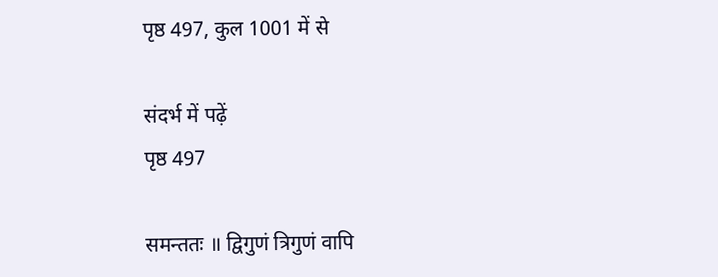पृष्ठ 497, कुल 1001 में से

संदर्भ में पढ़ें
पृष्ठ 497

समन्ततः ॥ द्विगुणं त्रिगुणं वापि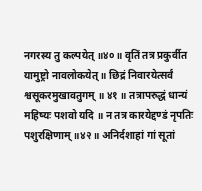नगरस्य तु कल्पयेत् ॥४०॥ वृतिं तत्र प्रकुर्वीत यामुष्ट्रो नावलोकयेत् ॥ छिद्रं निवारयेत्सर्वं श्वसूकरमुखावतुगम् ॥ ४१ ॥ तत्रापरुद्धं धान्यं महिष्यः पशवो यदि ॥ न तत्र कारयेद्दण्डं नृपतिः पशुरक्षिणाम् ॥४२॥ अनिर्दशाहां गां सूतां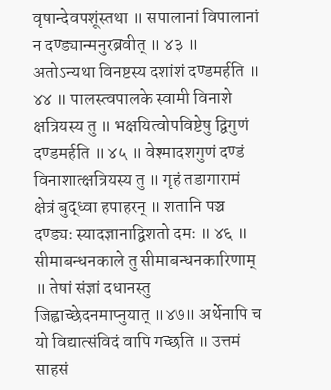वृषान्देवपशूंस्तथा ॥ सपालानां विपालानां न दण्ड्यान्मनुरब्रवीत् ॥ ४३ ॥ अतोऽन्यथा विनष्टस्य दशांशं दण्डमर्हति ॥ ४४ ॥ पालस्त्वपालके स्वामी विनाशे क्षत्रियस्य तु ॥ भक्षयित्वोपविष्टेषु द्विगुणं दण्डमर्हति ॥ ४५ ॥ वेश्मादशगुणं दण्डं विनाशात्क्षत्रियस्य तु ॥ गृहं तडागारामं क्षेत्रं बुद्ध्वा हपाहरन् ॥ शतानि पञ्च दण्ड्यः स्यादज्ञानाद्विशतो दमः ॥ ४६ ॥ सीमाबन्धनकाले तु सीमाबन्धनकारिणाम् ॥ तेषां संज्ञां दधानस्तु जिह्वाच्छेदनमाप्नुयात् ॥४७॥ अर्थेनापि च यो विद्यात्संविदं वापि गच्छति ॥ उत्तमं साहसं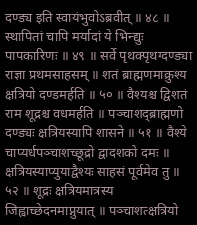दण्ड्य इति स्वायंभुवोऽब्रवीत् ॥ ४८ ॥ स्थापितां चापि मर्यादां ये भिन्द्युः पापकारिणः ॥ ४९ ॥ सर्वे पृथक्पृथग्दण्ड्या राज्ञा प्रथमसाहसम् ॥ शतं ब्राह्मणमाक्रुश्य क्षत्रियो दण्डमर्हति ॥ ५० ॥ वैश्यश्च द्विशतं राम शूद्रश्च वधमर्हति ॥ पञ्चाशद्ब्राह्मणो दण्ड्यः क्षत्रियस्यापि शासने ॥ ५१ ॥ वैश्ये चाप्यर्धपञ्चाशच्छूद्रो द्वादशको दमः ॥ क्षत्रियस्याप्युयाद्वैश्यः साहसं पूर्वमेव तु ॥ ५२ ॥ शूद्रः क्षत्रियमात्रस्य जिह्वाच्छेदनमाप्नुयात् ॥ पञ्चाशत्क्षत्रियो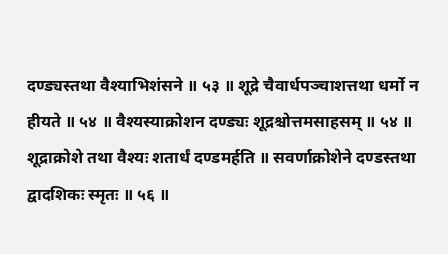दण्ड्यस्तथा वैश्याभिशंसने ॥ ५३ ॥ शूद्रे चैवार्धपञ्चाशत्तथा धर्मो न हीयते ॥ ५४ ॥ वैश्यस्याक्रोशन दण्ड्यः शूद्रश्चोत्तमसाहसम् ॥ ५४ ॥ शूद्राक्रोशे तथा वैश्यः शतार्धं दण्डमर्हति ॥ सवर्णाक्रोशेने दण्डस्तथा द्वादशिकः स्मृतः ॥ ५६ ॥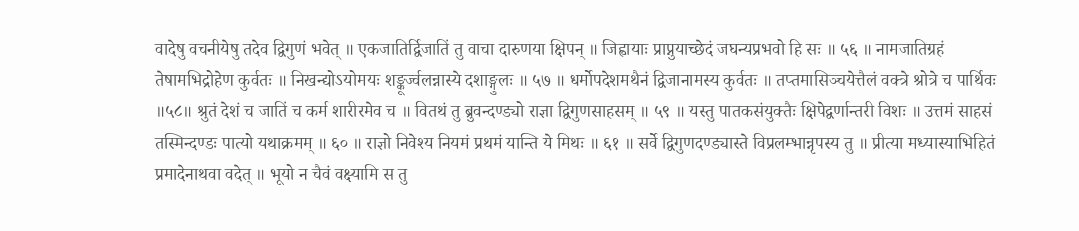वादेषु वचनीयेषु तदेव द्विगुणं भवेत् ॥ एकजातिर्द्विजातिं तु वाचा दारुणया क्षिपन् ॥ जिह्वायाः प्राप्नुयाच्छेदं जघन्यप्रभवो हि सः ॥ ५६ ॥ नामजातिग्रहं तेषामभिद्रोहेण कुर्वतः ॥ निखन्द्योऽयोमयः शङ्कूर्ज्वलन्नास्ये दशाङ्गुलः ॥ ५७ ॥ धर्मोपदेशमथैनं द्विजानामस्य कुर्वतः ॥ तप्तमासिञ्चयेत्तैलं वक्त्रे श्रोत्रे च पार्थिवः ॥५८॥ श्रुतं देशं च जातिं च कर्म शारीरमेव च ॥ वितथं तु ब्रुवन्दण्ड्यो राज्ञा द्विगुणसाहसम् ॥ ५९ ॥ यस्तु पातकसंयुक्तैः क्षिपेद्वर्णान्तरी विशः ॥ उत्तमं साहसं तस्मिन्दण्डः पात्यो यथाक्रमम् ॥ ६० ॥ राज्ञो निवेश्य नियमं प्रथमं यान्ति ये मिथः ॥ ६१ ॥ सर्वे द्विगुणदण्ड्यास्ते विप्रलम्भान्नृपस्य तु ॥ प्रीत्या मध्यास्याभिहितं प्रमादेनाथवा वदेत् ॥ भूयो न चैवं वक्ष्यामि स तु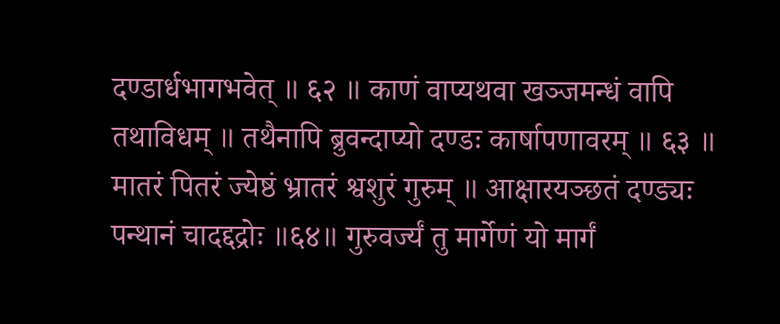दण्डार्धभागभवेत् ॥ ६२ ॥ काणं वाप्यथवा खञ्जमन्धं वापि तथाविधम् ॥ तथैनापि ब्रुवन्दाप्यो दण्डः कार्षापणावरम् ॥ ६३ ॥ मातरं पितरं ज्येष्ठं भ्रातरं श्वशुरं गुरुम् ॥ आक्षारयञ्छतं दण्ड्यः पन्थानं चादद्दद्रोः ॥६४॥ गुरुवर्ज्यं तु मार्गेणं यो मार्गं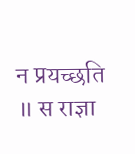न प्रयच्छति ॥ स राज्ञा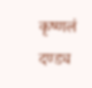कृष्णलं दण्ड्य